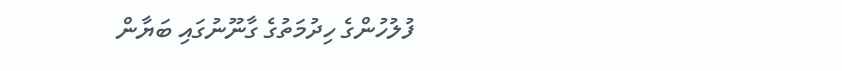ފުލުހުންގެ ހިދުމަތުގެ ގާނޫނުގައި ބަޔާން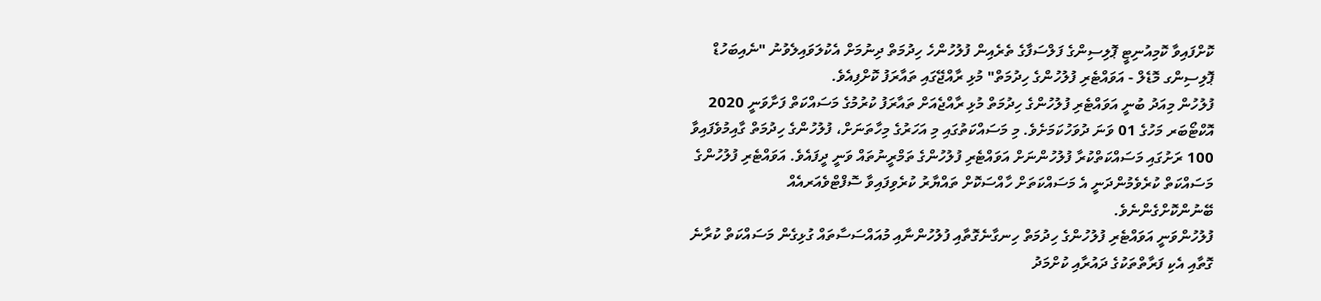ކޮށްފައިވާ ކޮމިއުނިޓީ ޕޮލިސިންގެ ފަލްސަފާގެ ތެރެއިން ފުލުހުންހެ ހިދުމަތް ދިނުމަށް އެކުލަވައިލެވުނު "ނެއިބަހުޑް ޕޮލިސިންގ މޮޑެލް - އަވައްޓެރި ފުލުހުންގެ ހިދުމަތް" މުޅި ރާއްޖޭގައި ތައާރަފު ކޮށްފިއެވެ.
ފުލުހުން މިއަދު ބުނީ އަވައްޓެރި ފުލުހުންގެ ހިދުމަތް މުޅި ރާއްޖެއަށް ތައާރަފު ކުރުމުގެ މަސައްކަތް ފަށާވަނީ 2020 އޮކްޓޯބަރ މަހުގެ 01 ވަނަ ދުވަހުކަމަށެވެ. މި މަސައްކަތުގައި މި އަހަރުގެ މިހާތަނަށް، ފުލުހުންގެ ހިދުމަތް ގާއިމުވެފައިވާ 100 ރަށުގައި މަސައްކަތްކުރާ ފުލުހުންނަށް އަވައްޓެރި ފުލުހުންގެ ތަމްރީނުތައް ވަނީ ދީފައެވެ. އަވައްޓެރި ފުލުހުންގެ މަސައްކަތް ކުރެވެމުންދަނީ އެ މަސައްކަތަށް ހާއްސަކޮށް ތައްޔާރު ކުރެވިފައިވާ ސޮފްޓްވެއަރއެއް ބޭނުންކޮށްގެންނެވެ.
ފުލުހުންވަނީ އަވައްޓެރި ފުލުހުންގެ ހިދުމަތް ހިނގާނެގޮތާއި ފުލުހުންނާއި މުއައްސަސާތައް ގުޅިގެން މަސައްކަތް ކުރާނެ ގޮތާއި އެކި ފަރާތްތަކުގެ ދައުރާއި ކުށްމަދު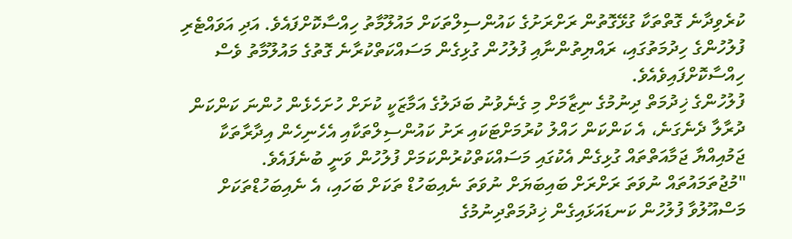ކުރެވިދާނެ ގޮތްތަކާ ގުޅޭގޮތުން ރަށްރަށުގެ ކައުންސިލްތަކަށް މައުލޫމާތު ހިއްސާކޮށްފައެވެ. އަދި އަވައްޓެރި ފުލުހުންގެ ހިދުމަތުގައި، ރައްޔިތުންނާއި ފުލުހުން ގުޅިގެން މަސައްކަތްކުރާނެ ގޮތުގެ މައުލޫމާތު ވެސް ހިއްސާކޮށްފައިވެއެވެ.
ފުލުހުންގެ ޚިދުމަތް ދިނުމުގެ ނިޒާމަށް މި ގެނެވުނު ބަދަލުގެ އަމާޒަކީ ކުށަށް ހުށަހެޅެން ހުންނަ ކަންކަން ދުރާލާ ދެނެގަނެ، އެ ކަންކަން ހައްލު ކުރުމަށްޓަކައި ރަށު ކައުންސިލްތަކާއި އެހެނިހެން އިދާރާތަކާ ޖަމުއިއްޔާ ޖަމާއަތްތައް ގުޅިގެން އެކުގައި މަސައްކަތްކުރުންކަމަށް ފުލުހުން ވަނީ ބުނެފައެވެ.
"މުޖުތަމައުތައް ނުވަތަ ރަށްރަށް ބައިބަޔަށް ނުވަތަ ނެއިބަހުޑް ތަކަށް ބަހައި، އެ ނެއިބަހުޑްތަކަށް މަސްއޫލުވާ ފުލުހުން ކަނޑައަޅައިގެން ޚިދުމަތްދިނުމުގެ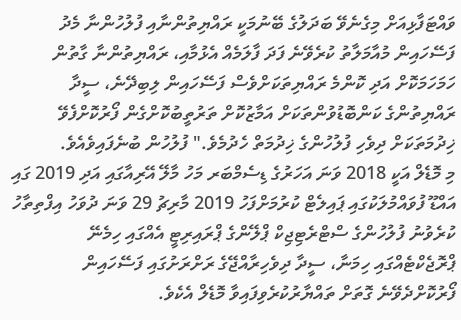ވައްޓަފާޅިއަށް މިގެނެވޭ ބަދަލުގެ ބޭނުމަކީ ރައްޔިތުންނާއި ފުލުހުންނާ މެދު ފަސޭހައިން މުއާމަލާތު ކުރެވޭނެ ފަދަ ފާލަމެއް އެޅުމާއި، ރައްޔިތުންނާ ގާތުން ހަމަހަމަކޮށް އަދި ކޮންމެ ރައްޔިތަކަށްވެސް ފަސޭހައިން ލިބިދޭނެ، ސީދާ ރައްޔިތުންގެ ކަންބޮޑުވުންތަކަށް އަމާޒުކޮށް ތަރުތީބުކޮށްގެން ފޯރުކޮށްފެވޭ ޚިދުމަތަކަށް ދިވެހި ފުލުހުންގެ ޚިދުމަތް ހެދުމެވެ." ފުލުހުން ބުނެފައިވެއެވެ.
މި މޮޑެލް އަކީ 2018 ވަނަ އަހަރުގެ ޑިސެމްބަރ މަހު މާލޭ އޭރިއާގައި އަދި 2019 ގައި އައްޑޫ ފުވައްމުލަކުގައި ޕައިލެޓް ކުރުމަށްފަހު 2019 މާރިޗު 29 ވަނަ ދުވަހު އިފްތިތާހު ކުރެވުނު ފުލުހުންގެ ސްޓްރެޓިޖިކް ޕްލޭންގެ ޕްރައިރިޓީ އެއްގައި ހިމެނޭ ޕްރޮޖެކްޓެއްގައި ހިމަނާ، ސީދާ ދިވެހިރާއްޖޭގެ ރަށްރަށުގައި ފަސޭހައިން ފޯރުކޮށްދެވޭނެ ގޮތަށް ތައްޔާރުކުރެވިފައިވާ މޮޑެލް އެކެވެ.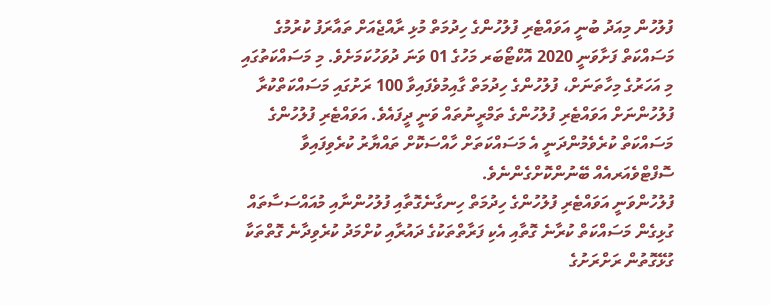ފުލުހުން މިއަދު ބުނީ އަވައްޓެރި ފުލުހުންގެ ހިދުމަތް މުޅި ރާއްޖެއަށް ތައާރަފު ކުރުމުގެ މަސައްކަތް ފަށާވަނީ 2020 އޮކްޓޯބަރ މަހުގެ 01 ވަނަ ދުވަހުކަމަށެވެ. މި މަސައްކަތުގައި މި އަހަރުގެ މިހާތަނަށް، ފުލުހުންގެ ހިދުމަތް ގާއިމުވެފައިވާ 100 ރަށުގައި މަސައްކަތްކުރާ ފުލުހުންނަށް އަވައްޓެރި ފުލުހުންގެ ތަމްރީނުތައް ވަނީ ދީފައެވެ. އަވައްޓެރި ފުލުހުންގެ މަސައްކަތް ކުރެވެމުންދަނީ އެ މަސައްކަތަށް ހާއްސަކޮށް ތައްޔާރު ކުރެވިފައިވާ ސޮފްޓްވެއަރއެއް ބޭނުންކޮށްގެންނެވެ.
ފުލުހުންވަނީ އަވައްޓެރި ފުލުހުންގެ ހިދުމަތް ހިނގާނެގޮތާއި ފުލުހުންނާއި މުއައްސަސާތައް ގުޅިގެން މަސައްކަތް ކުރާނެ ގޮތާއި އެކި ފަރާތްތަކުގެ ދައުރާއި ކުށްމަދު ކުރެވިދާނެ ގޮތްތަކާ ގުޅޭގޮތުން ރަށްރަށުގެ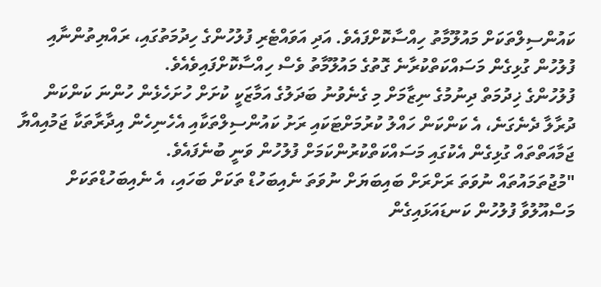ކައުންސިލްތަކަށް މައުލޫމާތު ހިއްސާކޮށްފައެވެ. އަދި އަވައްޓެރި ފުލުހުންގެ ހިދުމަތުގައި، ރައްޔިތުންނާއި ފުލުހުން ގުޅިގެން މަސައްކަތްކުރާނެ ގޮތުގެ މައުލޫމާތު ވެސް ހިއްސާކޮށްފައިވެއެވެ.
ފުލުހުންގެ ޚިދުމަތް ދިނުމުގެ ނިޒާމަށް މި ގެނެވުނު ބަދަލުގެ އަމާޒަކީ ކުށަށް ހުށަހެޅެން ހުންނަ ކަންކަން ދުރާލާ ދެނެގަނެ، އެ ކަންކަން ހައްލު ކުރުމަށްޓަކައި ރަށު ކައުންސިލްތަކާއި އެހެނިހެން އިދާރާތަކާ ޖަމުއިއްޔާ ޖަމާއަތްތައް ގުޅިގެން އެކުގައި މަސައްކަތްކުރުންކަމަށް ފުލުހުން ވަނީ ބުނެފައެވެ.
"މުޖުތަމައުތައް ނުވަތަ ރަށްރަށް ބައިބަޔަށް ނުވަތަ ނެއިބަހުޑް ތަކަށް ބަހައި، އެ ނެއިބަހުޑްތަކަށް މަސްއޫލުވާ ފުލުހުން ކަނޑައަޅައިގެން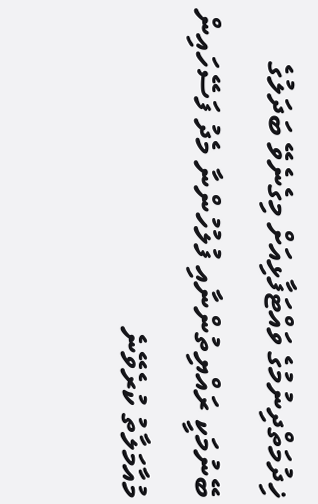ޚިދުމަތްދިނުމުގެ ވައްޓަފާޅިއަށް މިގެނެވޭ ބަދަލުގެ ބޭނުމަކީ ރައްޔިތުންނާއި ފުލުހުންނާ މެދު ފަސޭހައިން މުއާމަލާތު ކުރެވޭނެ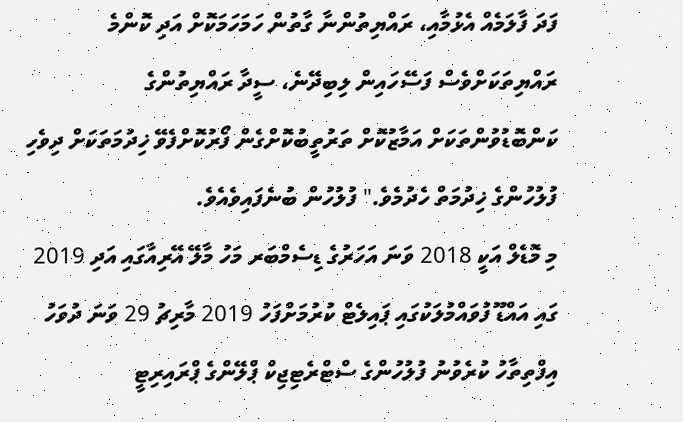ފަދަ ފާލަމެއް އެޅުމާއި، ރައްޔިތުންނާ ގާތުން ހަމަހަމަކޮށް އަދި ކޮންމެ ރައްޔިތަކަށްވެސް ފަސޭހައިން ލިބިދޭނެ، ސީދާ ރައްޔިތުންގެ ކަންބޮޑުވުންތަކަށް އަމާޒުކޮށް ތަރުތީބުކޮށްގެން ފޯރުކޮށްފެވޭ ޚިދުމަތަކަށް ދިވެހި ފުލުހުންގެ ޚިދުމަތް ހެދުމެވެ." ފުލުހުން ބުނެފައިވެއެވެ.
މި މޮޑެލް އަކީ 2018 ވަނަ އަހަރުގެ ޑިސެމްބަރ މަހު މާލޭ އޭރިއާގައި އަދި 2019 ގައި އައްޑޫ ފުވައްމުލަކުގައި ޕައިލެޓް ކުރުމަށްފަހު 2019 މާރިޗު 29 ވަނަ ދުވަހު އިފްތިތާހު ކުރެވުނު ފުލުހުންގެ ސްޓްރެޓިޖިކް ޕްލޭންގެ ޕްރައިރިޓީ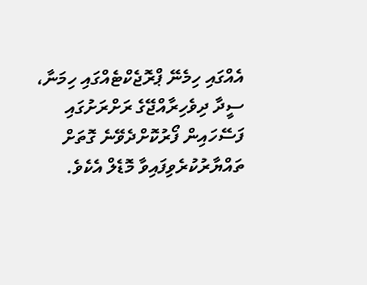އެއްގައި ހިމެނޭ ޕްރޮޖެކްޓެއްގައި ހިމަނާ، ސީދާ ދިވެހިރާއްޖޭގެ ރަށްރަށުގައި ފަސޭހައިން ފޯރުކޮށްދެވޭނެ ގޮތަށް ތައްޔާރުކުރެވިފައިވާ މޮޑެލް އެކެވެ.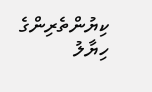ކިޔުންތެރިންގެ ހިޔާލު